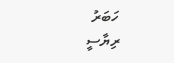ހަބަރު
ރިޔާސީ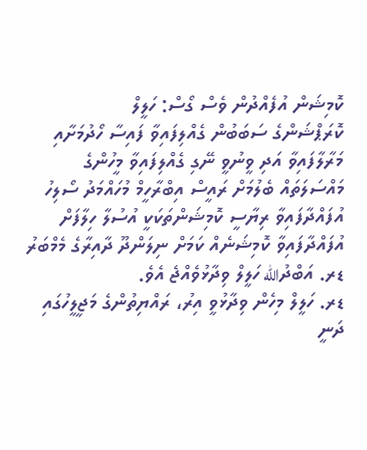ކޮމިޝަން އުފެއްދުން ވެސް ގޯސް: ހަލީލް
ކޮރަޕްޝަންގެ ސަބަބުން ގެއްލިފައިވާ ފައިސާ ހޯދުމަށާއި މަރާލާފައިވާ އަދި ވީނުވީ ނޭގި ގެއްލިފައިވާ މީހުންގެ މައްސަލަތައް ބެލުމަށް ރައީސް އިބްރާހީމް މުހައްމަދު ސޯލިހު އުފައްދާފައިވާ ރިޔާސީ ކޮމިޝަންތަކަކީ އުސުލާ ހިލާފަށް އުފައްދާފައިވާ ކޮމިޝަނެއް ކަމަށް ނިލަންދޫ ދާއިރާގެ މެމްބަރު ޑރ. އަބްދުالله ހަލީލް ވިދާޅުވެއްޖެ އެވެ.
ޑރ. ހަލީލް މިހެން ވިދާޅުވީ އިރު، ރައްޔިތުންގެ މަޖީލީހުގައި ދަނީ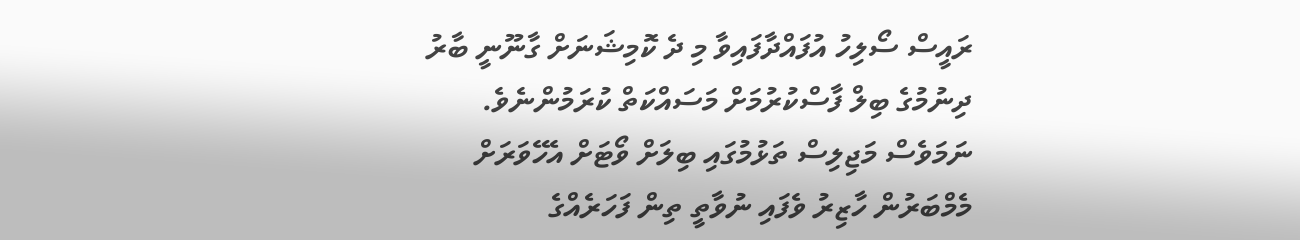ރައީސް ސޯލިހު އުފައްދާފައިވާ މި ދެ ކޮމިޝަނަށް ގާނޫނީ ބާރު ދިނުމުގެ ބިލް ފާސްކުރުމަށް މަސައްކަތް ކުރަމުންނެވެ. ނަމަވެސް މަޖިލިސް ތަޅުމުގައި ބިލަށް ވޯޓަށް އެހޭވަރަށް މެމްބަރުން ހާޒިރު ވެފައި ނުވާތީ ތިން ފަހަރެއްގެ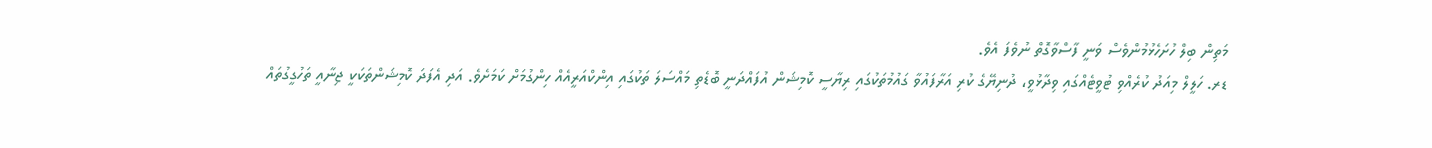މަތިން ބިލް ހުށަހެޅުމުންވެސް ވަނީ ފާސްވާގޮތް ނުވެފަ އެވެ.
ޑރ. ހަލީލް މިއަދު ކުރެއްވި ޓުވީޓެއްގައި ވިދާޅުވީ، ދުނިޔޭގެ ކުރި އަރާފައުވާ ގައުމުތަކުގައި ރިޔާސީ ކޮމިޝަން އުފައްދަނީ ބޮޑެތި މައްސަލަ ތަކުގައި އިންކްއަރީއެއް ހިންގުމަށް ކަމަށެވެ. އަދި އެފަދަ ކޮމިޝަންތަކަކީ ޖިނާއީ ތަހުގީގުތައް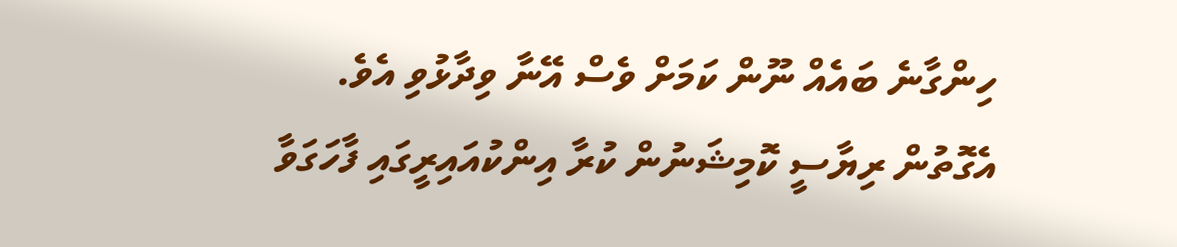ހިންގާނެ ބައެއް ނޫން ކަމަށް ވެސް އޭނާ ވިދާޅުވި އެވެ.
އެގޮތުން ރިޔާސީ ކޮމިޝަނުން ކުރާ އިންކުއައިރީގައި ފާހަގަވާ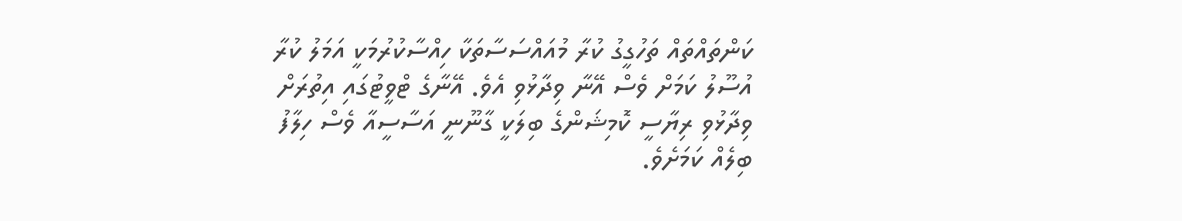ކަންތައްތައް ތަހުގީގު ކުރާ މުއައްސަސާތަކާ ހިއްސާކުރުމަކީ އަމަލު ކުރާ އުސޫލު ކަމަށް ވެސް އޭނާ ވިދާޅުވި އެވެ. އޭނާގެ ޓްވީޓުގައި އިތުރަށް ވިދާޅުވި ރިޔާސީ ކޮމިޝަންގެ ބިލަކީ ގާނޫނީ އަސާސީއާ ވެސް ހިލާފު ބިލެއް ކަމަށެވެ.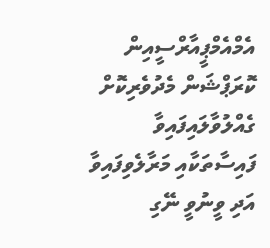އެމްއެމްޕީއާރްސީއިން ކޮރަޕްޝަން މެދުވެރިކޮށް ގެއްލުވާލައިފައިވާ ފައިސާތަކާއި މަރާލެވިފައިވާ އަދި ވީނުވީ ނޭގި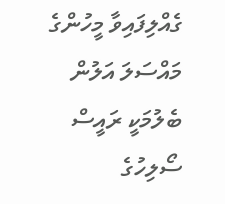ގެއްލިފައިވާ މީހުންގެ މައްސަލަ އަލުން ބެލުމަކީ ރައީސް ސޯލިހުގެ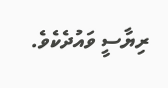ރިޔާސީ ވައުދެކެވެ.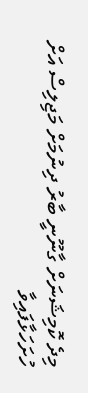މިދެ ކޮމިޝަނަށް ގާނޫނީ ބާރު ދިނުމަށް މަޖިލިސް އަށް ހުށަހަޅާފައިވާ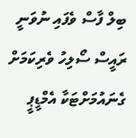ބިލް ފާސް ވެފައި ނުވަނީ ރައީސް ސޯލިހު ވެރިކަމަށް ގެނައުމަށްޓަކާ އެމްޑީޕީ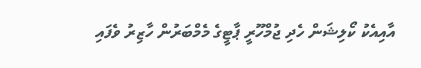އާއިއެކު ކޯލިޝަން ހެދި ޖުމްހޫރީ ޕާޓީގެ މެމްބަރުން ހާޒިރު ވެފައި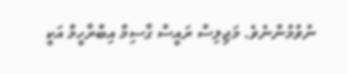ނުވުމުންނެވެ. މަޖިލިސް ރައީސް ގާސިމް އިބްރާހީމް އަކީ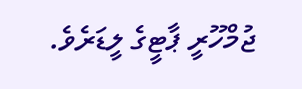ޖުމްހޫރީ ޕާޓީގެ ލީޑަރެވެ.